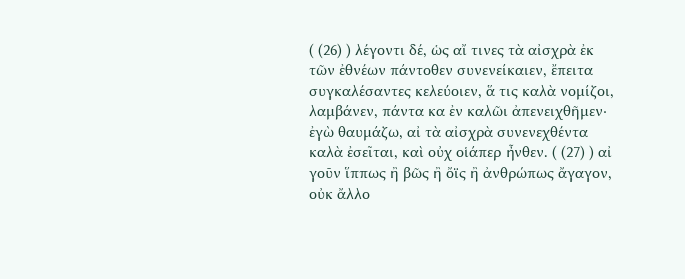( (26) ) λέγοντι δέ, ὡς αἴ τινες τὰ αἰσχρὰ ἐκ τῶν ἐθνέων πάντοθεν συνενείκαιεν, ἔπειτα συγκαλέσαντες κελεύοιεν, ἅ τις καλὰ νομίζοι, λαμβάνεν, πάντα κα ἐν καλῶι ἀπενειχθῆμεν· ἐγὼ θαυμάζω, αἰ τὰ αἰσχρὰ συνενεχθέντα καλὰ ἐσεῖται, καὶ οὐχ οἱάπερ ἦνθεν. ( (27) ) αἰ γοῦν ἵππως ἢ βῶς ἢ ὄϊς ἢ ἀνθρώπως ἄγαγον, οὐκ ἄλλο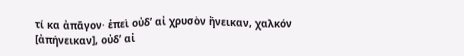τί κα ἀπᾶγον· ἐπεὶ οὐδ’ αἰ χρυσὸν ἤνεικαν, χαλκόν [ἀπήνεικαν], οὐδ’ αἰ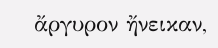ἄργυρον ἤνεικαν,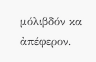μόλιβδόν κα ἀπέφερον.